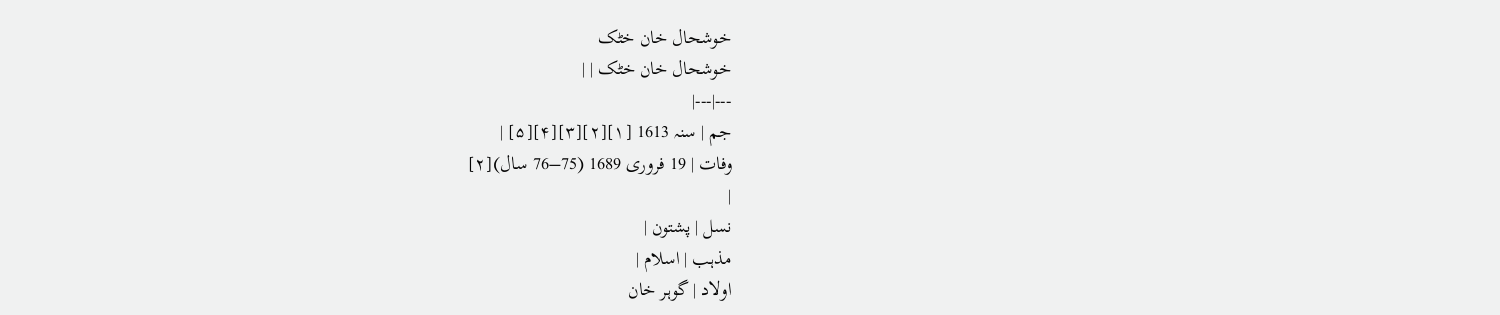خوشحال خان خٹک
خوشحال خان خٹک | |
---|---|
جم | سنہ 1613 [۱][۲][۳][۴][۵] |
وفات | 19 فروری 1689 (75–76 سال)[۲]
|
نسل | پشتون |
مذہب | اسلام |
اولاد | گوہر خان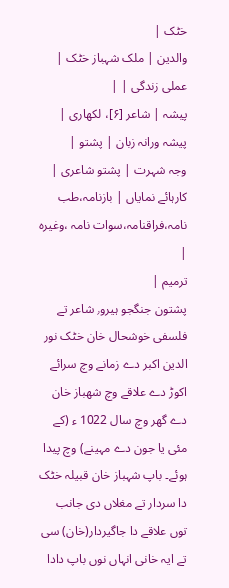خٹک |
والدین | ملک شہباز خٹک |
عملی زندگی | |
پیشہ | شاعر [۶]، لکھاری |
پیشہ ورانہ زبان | پشتو |
وجہ شہرت | پشتو شاعری |
کارہائے نمایاں | بازنامہ،طب نامہ،فراقنامہ،سوات نامہ ،وغیرہ |
ترمیم |
پشتون جنگجو ہیرو٫ شاعر تے فلسفی خوشحال خان خٹک نور الدین اکبر دے زمانے وچ سرائے اکوڑ دے علاقے وچ شھباز خان دے گھر وچ سال 1022 ء (کے مئی یا جون دے مہینے) وچ پیدا ہوئے۔ باپ شہباز خان قبیلہ خٹک دا سردار تے مغلاں دی جانب توں علاقے دا جاگیردار(خان) سی تے ایہ خانی انہاں نوں باپ دادا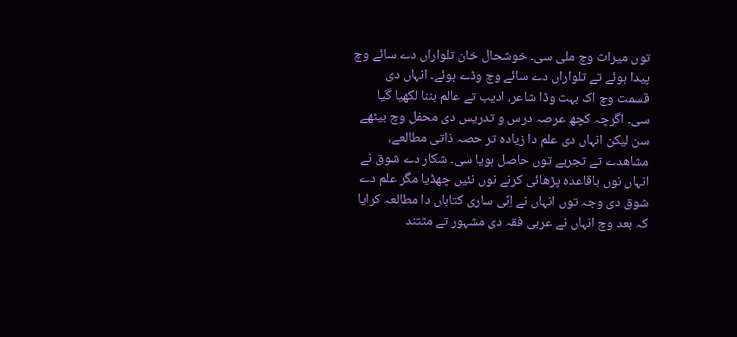توں میراث وچ ملی سی۔ خوشحال خان تلواراں دے سائے وچ پیدا ہوئے تے تلواراں دے سائے وچ وڈے ہوئے۔ انہاں دی قسمت وچ اک بہت وڈا شاعر، ادیب تے عالم بننا لکھیا گیا سی۔ اگرچہ کچھ عرصہ درس و تدریس دی محفل وچ بیٹھے سن لیکن انہاں دی علم دا زیادہ تر حصہ ذاتی مطالعے، مشاھدے تے تجربے توں حاصل ہويا سی۔ شکار دے شوق نے انہاں نوں باقاعدہ پڑھائی کرنے نوں نئيں چھڈیا مگر علم دے شوق دی وجہ توں انہاں نے اِنّی ساری کتاباں دا مطالعہ کرایا کہ بعد وچ انہاں نے عربی فقہ دی مشہور تے مثتند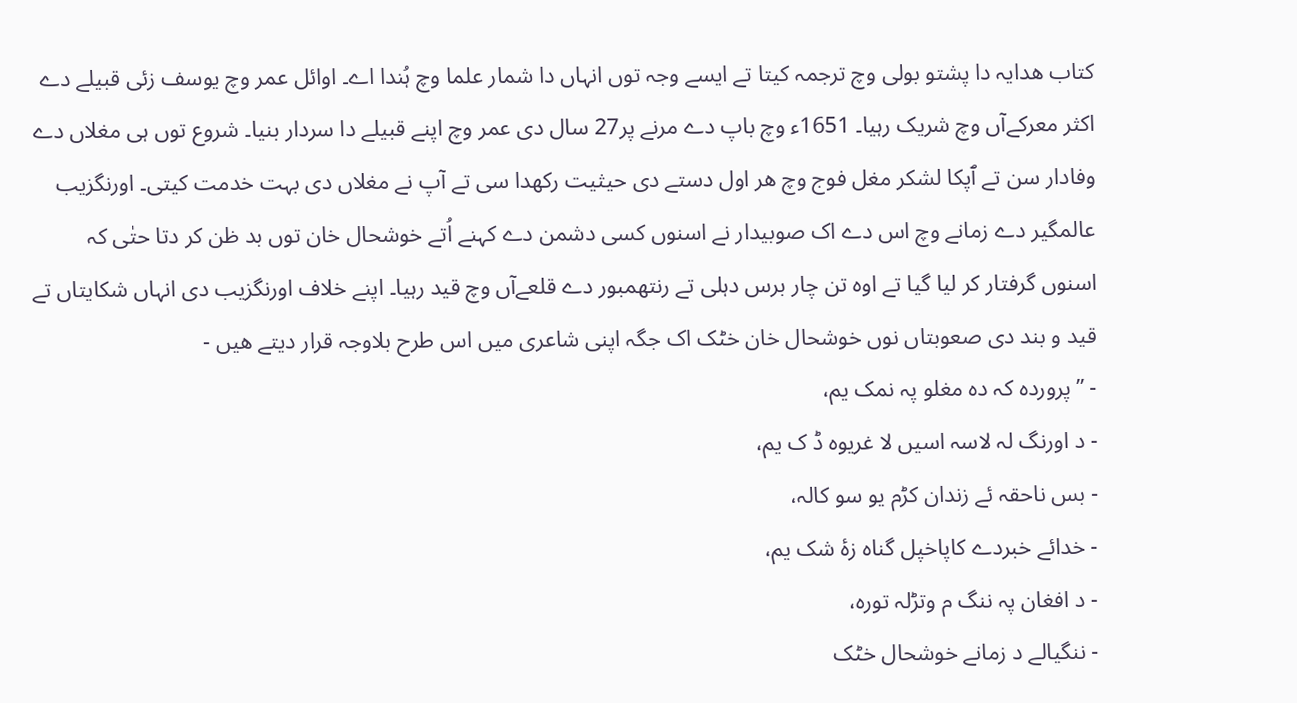کتاب ھدایہ دا پشتو بولی وچ ترجمہ کيتا تے ايسے وجہ توں انہاں دا شمار علما وچ ہُندا اے۔ اوائل عمر وچ یوسف زئی قبیلے دے اکثر معرکےآں وچ شریک رہیا۔ 1651ء وچ باپ دے مرنے پر27 سال دی عمر وچ اپنے قبیلے دا سردار بنیا۔ شروع توں ہی مغلاں دے وفادار سن تے ٱپکا لشکر مغل فوج وچ ھر اول دستے دی حیثیت رکھدا سی تے آپ نے مغلاں دی بہت خدمت کيتی۔ اورنگزیب عالمگیر دے زمانے وچ اس دے اک صوبیدار نے اسنوں کسی دشمن دے کہنے اُتے خوشحال خان توں بد ظن کر دتا حتٰی کہ اسنوں گرفتار کر ليا گیا تے اوہ تن چار برس دہلی تے رنتھمبور دے قلعےآں وچ قید رہیا۔ اپنے خلاف اورنگزیب دی انہاں شکایتاں تے قید و بند دی صعوبتاں نوں خوشحال خان خٹک اک جگہ اپنی شاعری ميں اس طرح بلاوجہ قرار ديتے ھيں -
- ”پروردہ کہ دہ مغلو پہ نمک يم،
- د اورنگ لہ لاسہ اسيں لا غريوہ ڈ ک يم،
- بس ناحقہ ئے زندان کڑم يو سو کالہ،
- خدائے خبردے کاپاخپل گناہ زۂ شک يم،
- د افغان پہ ننگ م وتڑلہ تورہ،
- ننگيالے د زمانے خوشحال خٹک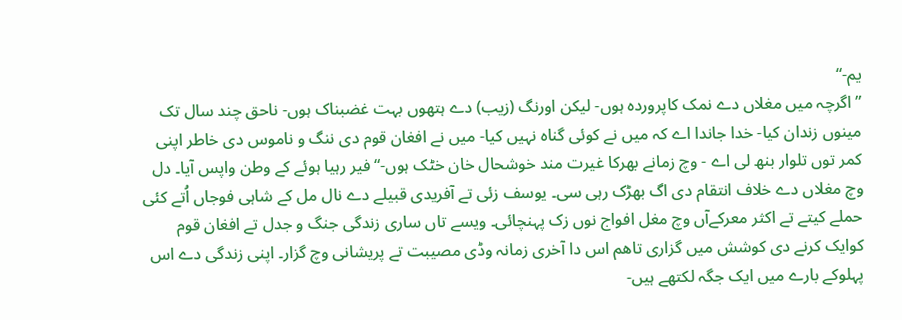يم-“
”اگرچہ ميں مغلاں دے نمک کاپروردہ ہوں- ليکن اورنگ (زيب) دے ہتھوں بہت غضبناک ہوں- ناحق چند سال تک مینوں زندان کيا- خدا جاندا اے کہ ميں نے کوئی گناہ نہيں کيا- ميں نے افغان قوم دی ننگ و ناموس دی خاطر اپنی کمر توں تلوار بنھ لی اے - وچ زمانے بھرکا غيرت مند خوشحال خان خٹک ہوں-“ فیر رہیا ہوئے کے وطن واپس آیا۔ دل وچ مغلاں دے خلاف انتقام دی اگ بھڑک رہی سی۔ یوسف زئی تے آفريدی قبیلے دے نال مل کے شاہی فوجاں اُتے کئی حملے کیتے تے اکثر معرکےآں وچ مغل افواج نوں زک پہنچائی۔ ويسے تاں ساری زندگی جنگ و جدل تے افغان قوم کوايک کرنے دی کوشش ميں گزاری تاھم اس دا آخری زمانہ وڈی مصیبت تے پریشانی وچ گزار۔ اپنی زندگی دے اس پہلوکے بارے ميں ايک جگہ لکتھے ہيں-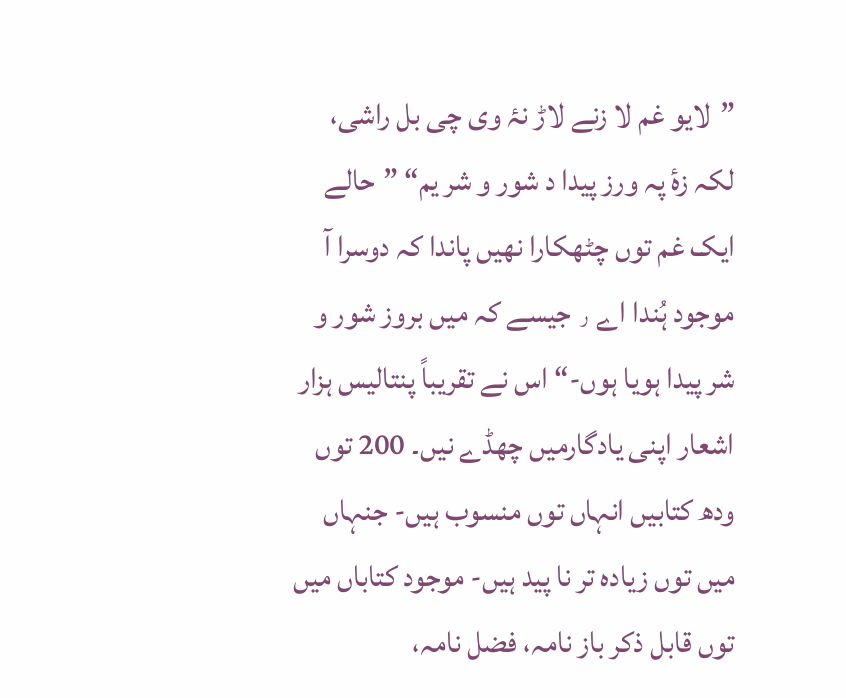”لايو غم لا زنے لاڑ نۂ وی چی بل راشی، لکہ زۂ پہ ورز پيدا د شور و شر يم“ ”حالے ايک غم توں چٹھکارا نھيں پاندا کہ دوسرا آ موجود ہُندا اے ٫ جيسے کہ ميں بروز شور و شر پيدا ہويا ہوں-“ اس نے تقریباً پنتالیس ہزار اشعار اپنی یادگارميں چھڈے نيں۔ 200 توں ودھ کتابيں انہاں توں منسوب ہيں- جنہاں ميں توں زیادہ تر نا پيد ہيں- موجود کتاباں ميں توں قابل ذکر باز نامہ، فضل نامہ،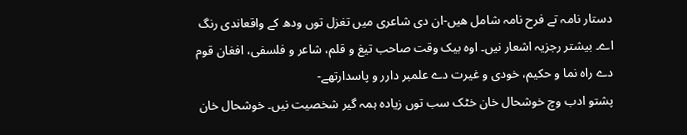دستار نامہ تے فرح نامہ شامل ھيں-ان دی شاعری ميں تغزل توں ودھ کے واقعاندی رنگ اے۔ بیشتر رجزیہ اشعار نيں۔ اوہ بيک وقت صاحب تيغ و قلم، شاعر و فلسفی، افغان قوم دے راہ نما و حکيم، خودی و غيرت دے علمبر دارر و پاسدارتھے-
پشتو ادب وچ خوشحال خان خٹک سب توں زیادہ ہمہ گیر شخصیت نيں۔ خوشحال خان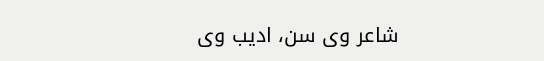شاعر وی سن، ادیب وی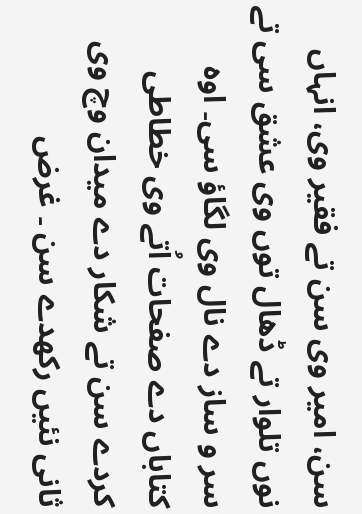سن، امیر وی سن تے فقیر وی، انہاں نوں تلوار تے ڈھال توں وی عشق سی تے سر و ساز دے نال وی لگاؤ سی۔ اوہ کتاباں دے صفحات اُتے وی خطاطی کردے سن تے شکار دے میدان وچ وی ثانی نئيں رکھدے سن ۔ غرض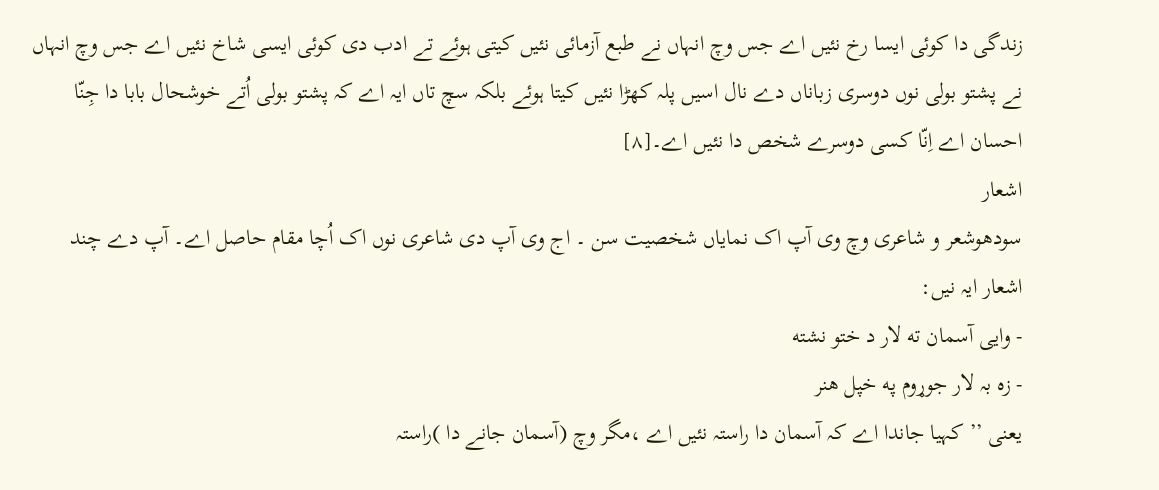زندگی دا کوئی ایسا رخ نئيں اے جس وچ انہاں نے طبع آزمائی نئيں کيتی ہوئے تے ادب دی کوئی ایسی شاخ نئيں اے جس وچ انہاں نے پشتو بولی نوں دوسری زباناں دے نال اسيں پلہ کھڑا نئيں کيتا ہوئے بلکہ سچ تاں ایہ اے کہ پشتو بولی اُتے خوشحال بابا دا جِنّا احسان اے اِنّا کسی دوسرے شخص دا نئيں اے۔[۸]
اشعار
سودھوشعر و شاعری وچ وی آپ اک نمایاں شخصیت سن ۔ اج وی آپ دی شاعری نوں اک اُچا مقام حاصل اے۔ آپ دے چند اشعار ایہ نيں:
- وایی آسمان ته لار د ختو نشته
- زہ بہ لار جوړوم په خپل هنر
یعنی ’’کہیا جاندا اے کہ آسمان دا راستہ نئيں اے ،مگر وچ (آسمان جانے دا )راستہ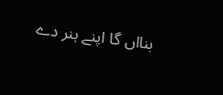بنااں گا اپنے ہنر دے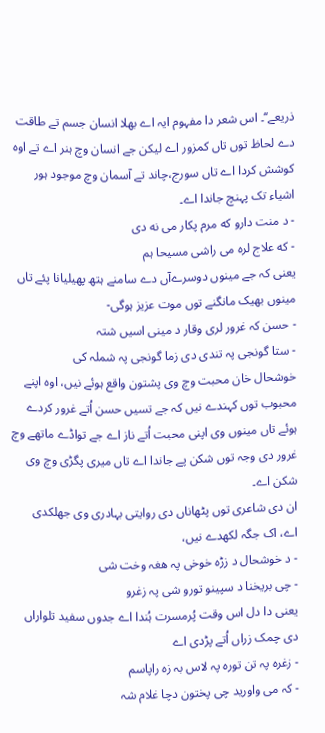ذریعے‘‘۔ اس شعر دا مفہوم ایہ اے بھلا انسان جسم تے طاقت دے لحاظ توں تاں کمزور اے لیکن جے انسان وچ ہنر اے تے اوہ کوشش کردا اے تاں سورج،چاند تے آسمان وچ موجود ہور اشیاء تک پہنچ جاندا اے۔
- د منت دارو که مرم پکار می نه دی
- که علاج لرہ می راشی مسیحا ہم
یعنی کہ جے مینوں دوسرےآں دے سامنے ہتھ پھیلیانا پئے تاں مینوں بھیک مانگنے توں موت عزیز ہوگی-
- حسن کہ غرور لری وقار د مینی اسيں شتہ
- ستا گونجی پہ تندی دی زما گونجی پہ شملہ کی
خوشحال خان محبت وچ وی پشتون واقع ہوئے نيں، اوہ اپنے محبوب توں کہندے نيں کہ جے تسيں حسن اُتے غرور کردے ہوئے تاں مینوں وی اپنی محبت اُتے ناز اے جے تواڈے ماتھے وچ غرور دی وجہ توں شکن پے جاندا اے تاں میری پگڑی وچ وی شکن اے۔
ان دی شاعری توں پٹھاناں دی روايتی بہادری وی جھلکدی اے، اک جگہ لکھدے نيں،
- د خوشحال د زڑہ خوخی پہ ھغہ وخت شی
- چی بریخنا د سپینو تورو شی پہ زغرو
یعنی دا دل اس وقت پُرمسرت ہُندا اے جدوں سفید تلواراں دی چمک زراں اُتے پڑدی اے
- زغرہ پہ تن تورہ پہ لاس بہ زہ راپاسم
- کہ می واورید چی پختون دچا غلام شہ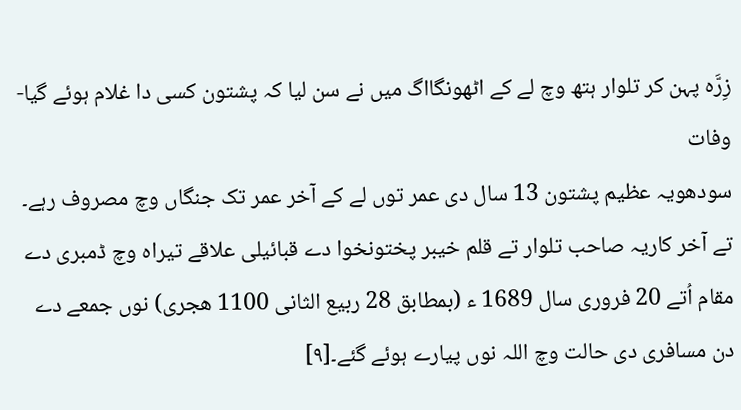زِرَّہ پہن کر تلوار ہتھ وچ لے کے اٹھونگااگ ميں نے سن لیا کہ پشتون کسی دا غلام ہوئے گیا-
وفات
سودھویہ عظیم پشتون 13 سال دی عمر توں لے کے آخر عمر تک جنگاں وچ مصروف رہے۔ تے آخر کاریہ صاحب تلوار تے قلم خیبر پختونخوا دے قبائیلی علاقے تیراہ وچ ڈمبری دے مقام اُتے 20 فروری سال 1689 ء (بمطابق 28 ربیع الثانی 1100 ھجری) نوں جمعے دے دن مسافری دی حالت وچ اللہ نوں پیارے ہوئے گئے۔[۹]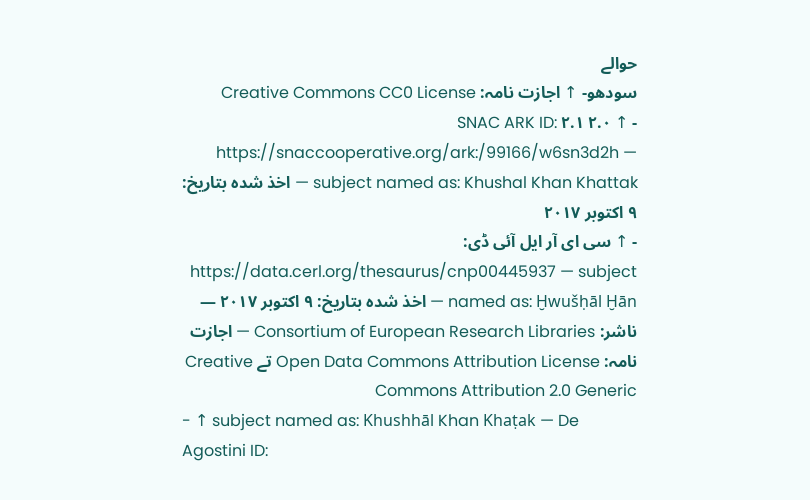حوالے
سودھو- ↑ اجازت نامہ: Creative Commons CC0 License
- ↑ ۲.۰ ۲.۱ SNAC ARK ID: https://snaccooperative.org/ark:/99166/w6sn3d2h — subject named as: Khushal Khan Khattak — اخذ شدہ بتاریخ: ۹ اکتوبر ۲۰۱۷
- ↑ سی ای آر ایل آئی ڈی: https://data.cerl.org/thesaurus/cnp00445937 — subject named as: Ḫwušḥāl Ḫān — اخذ شدہ بتاریخ: ۹ اکتوبر ۲۰۱۷ — ناشر: Consortium of European Research Libraries — اجازت نامہ: Open Data Commons Attribution License تے Creative Commons Attribution 2.0 Generic
- ↑ subject named as: Khushhāl Khan Khaṭak — De Agostini ID: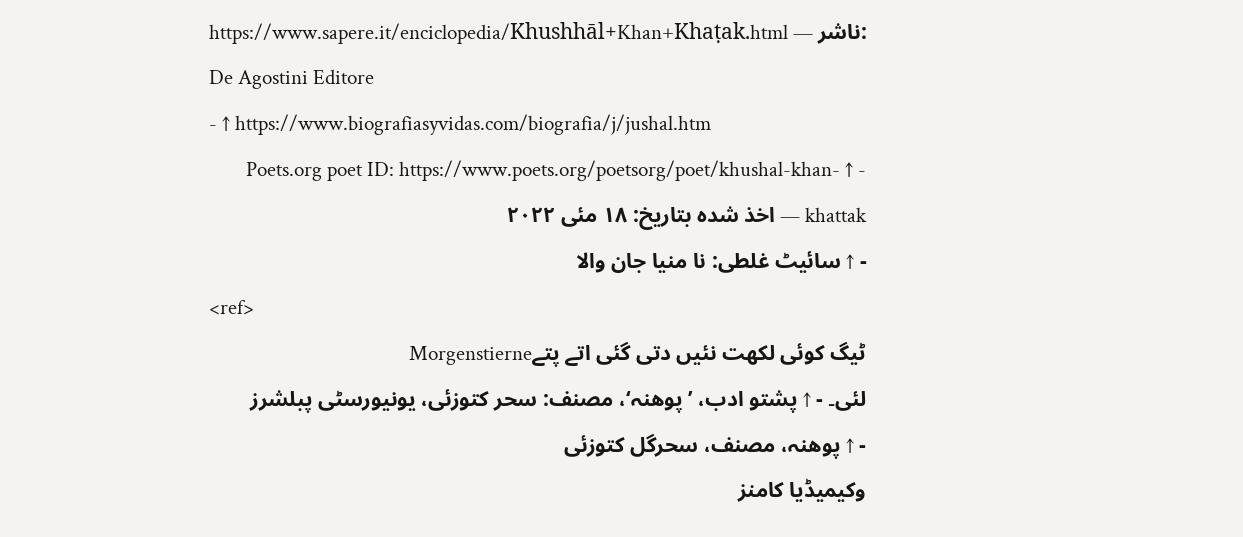https://www.sapere.it/enciclopedia/Khushhāl+Khan+Khaṭak.html — ناشر: De Agostini Editore
- ↑ https://www.biografiasyvidas.com/biografia/j/jushal.htm
- ↑ Poets.org poet ID: https://www.poets.org/poetsorg/poet/khushal-khan-khattak — اخذ شدہ بتاریخ: ۱۸ مئی ۲۰۲۲
- ↑ سائیٹ غلطی: نا منیا جان والا
<ref>
ٹیگ کوئی لکھت نئیں دتی گئی اتے پتےMorgenstierne
لئی۔ - ↑ پشتو ادب، ’پوھنہ‘، مصنف: سحر کتوزئی، یونیورسٹی پبلشرز
- ↑ پوھنہ، مصنف، سحرگل کتوزئی
وکیمیڈیا کامنز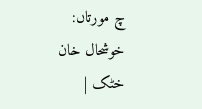چ مورتاں: خوشحال خان خٹک |